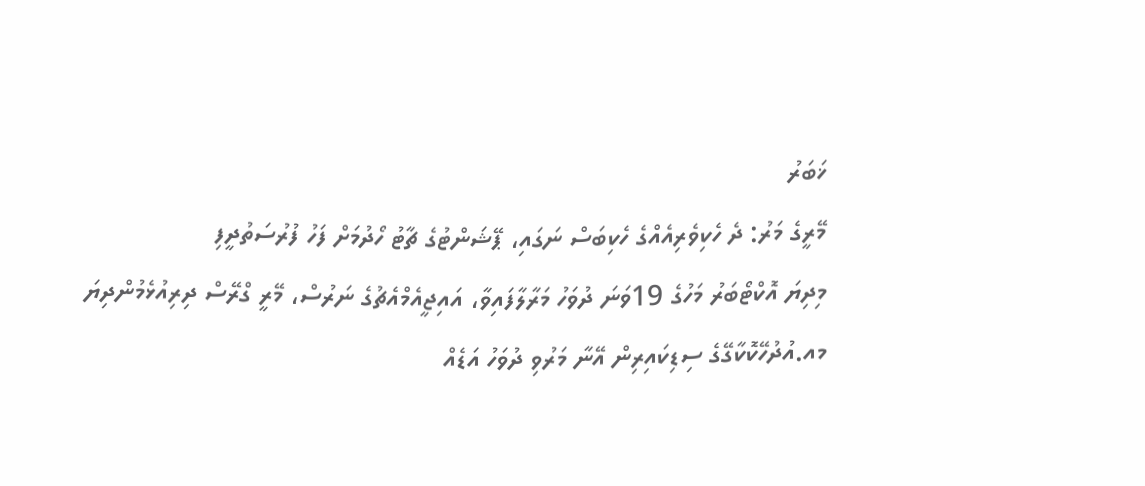ޚަބަރު
މޭރީގެ މަރު: ދެ ހެކިވެރިއެއްގެ ހެކިބަސް ނަގައި، ޕޭޝަންޓުގެ ޗާޓު ހޯދުމަށް ފަހު ފުރުސަތުދީފި
މިދިޔަ އޮކްޓޯބަރު މަހުގެ 19ވަނަ ދުވަހު މަރާލާފައިވާ، އައިޖީއެމްއެޗުގެ ނަރުސް، މޭރީ ގްރޭސް ދިރިއުޅެމުންދިޔަ މއ.އުދުހޭކޮކާގޭގެ ސިޑިކައިރިން އޭނާ މަރުވި ދުވަހު އަޑެއް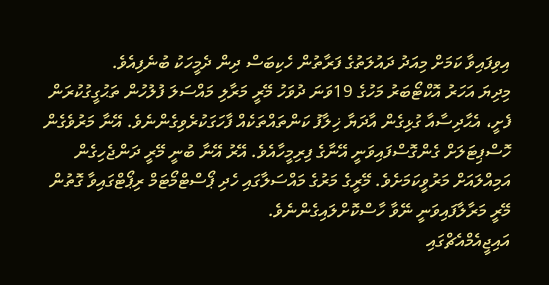އިވިފައިވާ ކަމަށް މިއަދު ދައުލަތުގެ ފަރާތުން ހެކިބަސް ދިން ދެމީހަކު ބުނެފިއެވެ.
މިދިޔަ އަހަރު އޮކްޓޯބަރު މަހުގެ 19ވަނަ ދުވަހު މޭރީ މަރާލި މައްސަލަ ފުލުހުން ތަޙުގީގުކުރަން ފެށީ، އެޙާދިސާއާ ގުޅިގެން އާދަޔާ ޚިލާފު ކަންތައްތަކެއް ފާހަގަކުރެވިގެންނެވެ. އޭނާ މަރުވެގެން ހޮސްޕިޓަލަށް ގެންގޮސްފައިވަނީ އޭނާގެ ފިރިމީހާއެވެ. އޭރު އޭނާ ބުނީ މޭރީ ދަންޖެހިގެން އަމިއްލައަށް މަރުވީކަމަށެވެ. މޭރީގެ މަރުގެ މައްސަލާގައި ހެދި ޕޯސްޓްމޯޓަމް ރިޕޯޓްގައިވާ ގޮތުން މޭރީ މަރާލާފައިވަނީ ނޭވާ ހާސްކޮށްލައިގެންނެވެ.
އައިޖީއެމްއެޗްގައި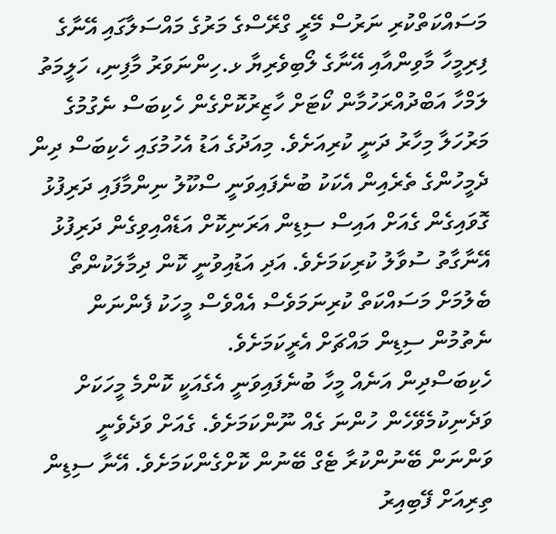މަސައްކަތްކުރި ނަރުސް މޭރީ ގްރޭސްގެ މަރުގެ މައްސަލާގައި އޭނާގެ ފިރިމީހާ މާވިންއާއި އޭނާގެ ލޯބިވެރިޔާ ޅ.ހިންނަވަރު މާފިނި، ހަލީމަތު ލަމްހާ އަބްދުއްރަހުމާން ކޯޓަށް ހާޒިރުކޮށްގެން ހެކިބަސް ނެގުމުގެ މަރުހަލާ މިހާރު ދަނީ ކުރިއަށެވެ. މިއަދުގެ އަޑު އެހުމުގައި ހެކިބަސް ދިން ދެމީހުންގެ ތެރެއިން އެކަކު ބުނެފައިވަނީ ސްކޫލު ނިންމާފައި ދަރިފުޅު ގޮވައިގެން ގެއަށް އައިސް ސިޑިން އަރަނިކޮށް އަޑެއްއިވިގެން ދަރިފުޅު އޭނާގާތު ސުވާލު ކުރިކަމަށެވެ. އަދި އަޑުއިވުނީ ކޮން ދިމާލަކުންތޯ ބެލުމަށް މަސައްކަތް ކުރިނަމަވެސް އެއްވެސް މީހަކު ފެންނަން ނެތުމުން ސިޑިން މައްޗަށް އެރީކަމަށެވެ.
ހެކިބަސްދިން އަނެއް މީހާ ބުނެފައިވަނީ އެގެއަކީ ކޮންމެ މީހަކަށް ވަދެނިކުމެވޭހެން ހުންނަ ގެއް ނޫންކަމަށެވެ. ގެއަށް ވަދެވެނީ ވަންނަން ބޭނުންކުރާ ޓެގް ބޭނުން ކޮށްގެންކަމަށެވެ. އޭނާ ސިޑިން ތިރިއަށް ފޭބިއިރު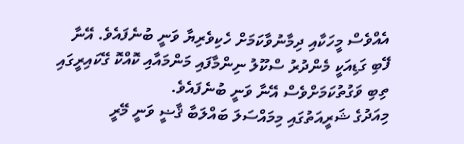އެއްވެސް މީހަކާއި ދިމާނުވާކަމަށް ހެކިވެރިޔާ ވަނީ ބުނެފައެވެ. އޭނާ ފޭބި ގަޑިއަކީ މެންދުރު ސްކޫލު ނިންމާފައި މަންމައާއި ކޮއްކޮ ގޭކައިރީގައި ތިބި ވަގުތުކަމަށްވެސް އޭނާ ވަނީ ބުނެފައެވެ.
މިއަދުގެ ޝަރީއަތުގައި މިމައްސަލަ ބައްލަބާ ޤާޟީ ވަނީ މޭރީ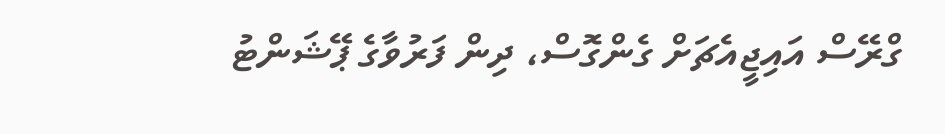ގްރޭސް އައިޖީއެޗަށް ގެންގޮސް، ދިން ފަރުވާގެ ޕޭޝަންޓު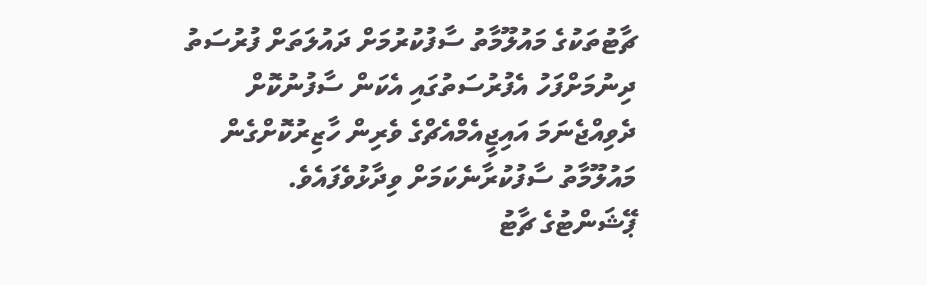ޗާޓުތަކުގެ މައުލޫމާތު ސާފުކުރުމަށް ދައުލަތަށް ފުރުސަތު ދިނުމަށްފަހު އެފުރުސަތުގައި އެކަން ސާފުނުކޮށް ދެވިއްޖެނަމަ އައިޖީއެމްއެޗްގެ ވެރިން ހާޒިރުކޮށްގެން މައުލޫމާތު ސާފުކުރާނެކަމަށް ވިދާޅުވެފައެވެ.
ޕޭޝަންޓުގެ ޗާޓު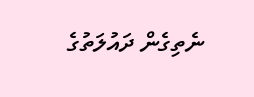ނެތިގެން ދައުލަތުގެ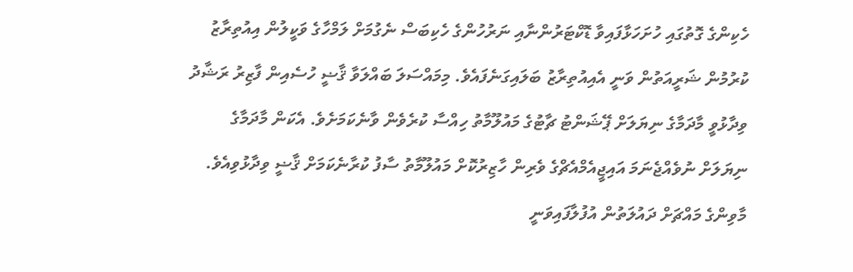ހެކިންގެ ގޮތުގައި ހުށަހަޅާފައިވާ ޑޮކްޓަރުންނާއި ނަރުހުންގެ ހެކިބަސް ނެގުމަށް ލަމްހާގެ ވަކީލުން އިއުތިރާޒު ކުރުމުން ޝަރީއަތުން ވަނީ އެއިއުތިރާޒު ބަލައިގަނެފައެވެ. މިމައްސަލަ ބައްލަވާ ޤާޟީ ހުސެއިން ފާޒިރު ރަޝާދު ވިދާޅުވީ މާދަމާގެ ނިޔަލަށް ޕޭޝަންޓު ޗާޓުގެ މައުލޫމާތު ހިއްސާ ކުރެވެން ވާނެކަމަށެވެ. އެކަން މާދަމާގެ ނިޔަލަށް ނުވެއްޖެނަމަ އައިޖީއެމްއެޗްގެ ވެރިން ހާޒިރުކޮށް މައުލޫމާތު ސާފު ކުރާނެކަމަށް ޤާޟީ ވިދާޅުވިއެވެ.
މާވިންގެ މައްޗަށް ދައުލަތުން އުފުލާފައިވަނީ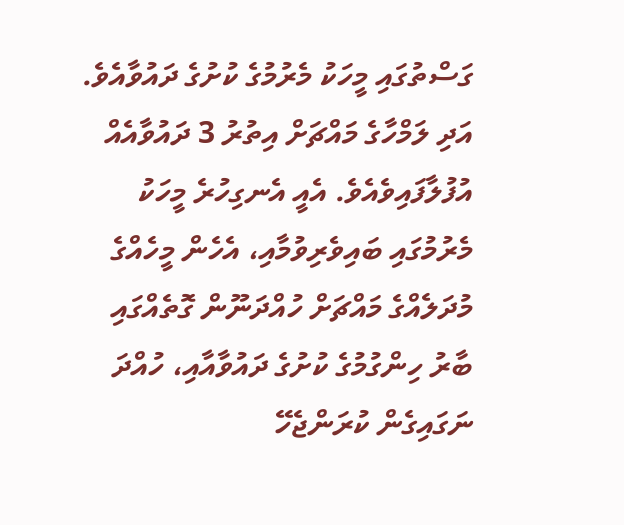ގަސްތުގައި މީހަކު މެރުމުގެ ކުށުގެ ދައުވާއެވެ. އަދި ލަމްހާގެ މައްޗަށް އިތުރު 3 ދައުވާއެއް އުފުލާފައިވެއެވެ. އެއީ އެނގިހުރެ މީހަކު މެރުމުގައި ބައިވެރިވުމާއި، އެހެން މީހެއްގެ މުދަލެއްގެ މައްޗަށް ހުއްދަނޫން ގޮތެއްގައި ބާރު ހިންގުމުގެ ކުށުގެ ދައުވާއާއި، ހުއްދަ ނަގައިގެން ކުރަންޖެހޭ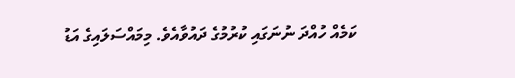ކަމެއް ހުއްދަ ނުނަގައި ކުރުމުގެ ދައުވާއެވެ. މިމައްސަލައިގެ އަޑު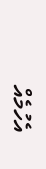އެހުމެއް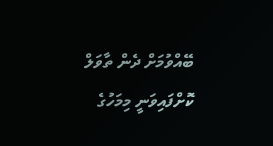ބޭއްވުމަށް ދެން ތާވަލް ކޮށްފައިވަނީ މިމަހުގެ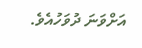އަށްވަނަ ދުވަހުއެވެ.